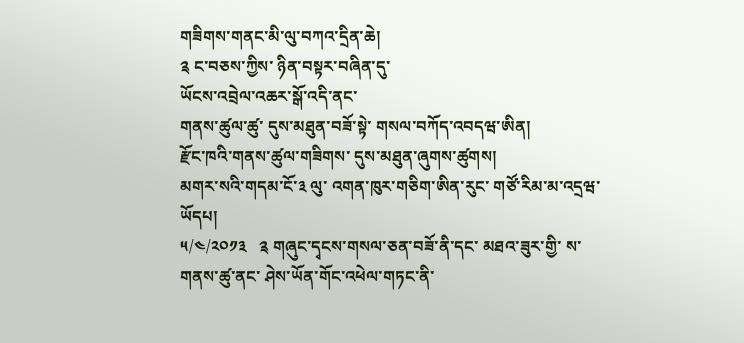གཟིགས་གནང་མི་ལུ་བཀའ་དྲིན་ཆེ།
༉ ང་བཅས་ཀྱིས་ ཉིན་བསྟར་བཞིན་དུ་
ཡོངས་འབྲེལ་འཆར་སྒོ་འདི་ནང་
གནས་ཚུལ་ཚུ་ དུས་མཐུན་བཟོ་སྟེ་ གསལ་བཀོད་འབདཝ་ཨིན།
རྫོང་ཁའི་གནས་ཚུལ་གཟིགས་ དུས་མཐུན་ཞུགས་ཚུགས།
མགར་སའི་གདམ་ངོ་༣ ལུ་ འགན་ཁུར་གཅིག་ཨིན་རུང་ གཙོ་རིམ་མ་འདྲཝ་ཡོདཔ།
༥/༤/༢༠༡༣   ༉ གཞུང་དྭངས་གསལ་ཅན་བཟོ་ནི་དང་ མཐའ་ཟུར་གྱི་ ས་གནས་ཚུ་ནང་ ཤེས་ཡོན་གོང་འཕེལ་གཏང་ནི་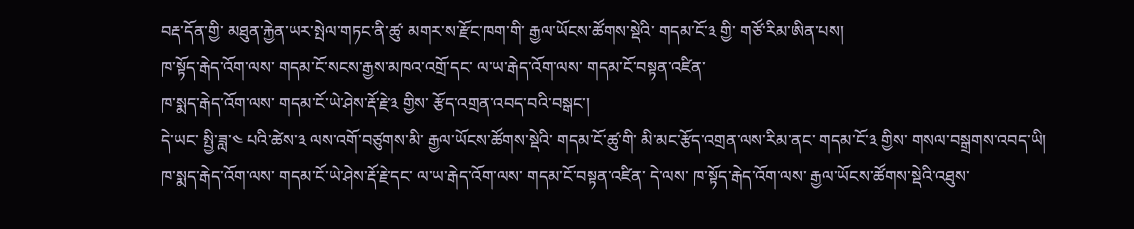བརྡ་དོན་གྱི་ མཐུན་རྐྱེན་ཡར་སྤེལ་གཏང་ནི་ཚུ་ མགར་ས་རྫོང་ཁག་གི་ རྒྱལ་ཡོངས་ཚོགས་སྡེའི་ གདམ་ངོ་༣ གྱི་ གཙོ་རིམ་ཨིན་པས།
ཁ་སྟོད་རྒེད་འོག་ལས་ གདམ་ངོ་སངས་རྒྱས་མཁའ་འགྲོ་དང་ ལ་ཡ་རྒེད་འོག་ལས་ གདམ་ངོ་བསྟན་འཛིན་
ཁ་སྨད་རྒེད་འོག་ལས་ གདམ་ངོ་ཡེ་ཤེས་རྡོ་རྗེ་༣ གྱིས་ རྩོད་འགྲན་འབད་བའི་བསྒང་།
དེ་ཡང་ སྤྱི་ཟླ་༤ པའི་ཚེས་༣ ལས་འགོ་བཙུགས་མི་ རྒྱལ་ཡོངས་ཚོགས་སྡེའི་ གདམ་ངོ་ཚུ་གི་ མི་མང་རྩོད་འགྲན་ལས་རིམ་ནང་ གདམ་ངོ་༣ གྱིས་ གསལ་བསྒྲགས་འབད་ཡི།
ཁ་སྨད་རྒེད་འོག་ལས་ གདམ་ངོ་ཡེ་ཤེས་རྡོ་རྗེ་དང་ ལ་ཡ་རྒེད་འོག་ལས་ གདམ་ངོ་བསྟན་འཛིན་ དེ་ལས་ ཁ་སྟོད་རྒེད་འོག་ལས་ རྒྱལ་ཡོངས་ཚོགས་སྡེའི་འཐུས་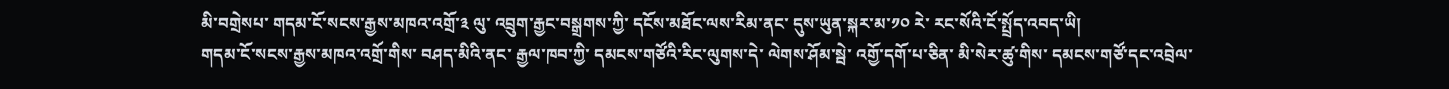མི་བགྲེསཔ་ གདམ་ངོ་སངས་རྒྱས་མཁའ་འགྲོ་༣ ལུ་ འབྲུག་རྒྱང་བསྒྲགས་ཀྱི་ དངོས་མཐོང་ལས་རིམ་ནང་ དུས་ཡུན་སྐར་མ་༡༠ རེ་ རང་སོའི་ངོ་སྤྲོད་འབད་ཡི།
གདམ་ངོ་སངས་རྒྱས་མཁའ་འགྲོ་གིས་ བཤད་མིའི་ནང་ རྒྱལ་ཁབ་ཀྱི་ དམངས་གཙོའི་རིང་ལུགས་དེ་ ལེགས་ཤོམ་སྦེ་ འགྱོ་དགོ་པ་ཅིན་ མི་སེར་ཚུ་གིས་ དམངས་གཙོ་དང་འབྲེལ་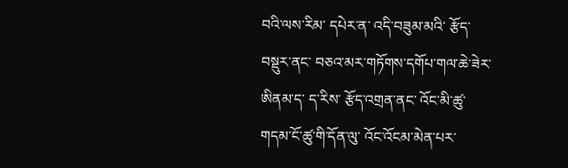བའི་ལས་རིམ་ དཔེར་ན་ འདི་བཟུམ་མའི་ རྩོད་བསྡུར་ནང་ བཅའ་མར་གཏོགས་དགོཔ་གལ་ཆེ་ཟེར་ཨིནམ་ད་ ད་རིས་ རྩོད་འགྲན་ནང་ འོང་མི་ཚུ་ གདམ་ངོ་ཚུ་གི་དོན་ལུ་ འོང་འོངམ་མེན་པར་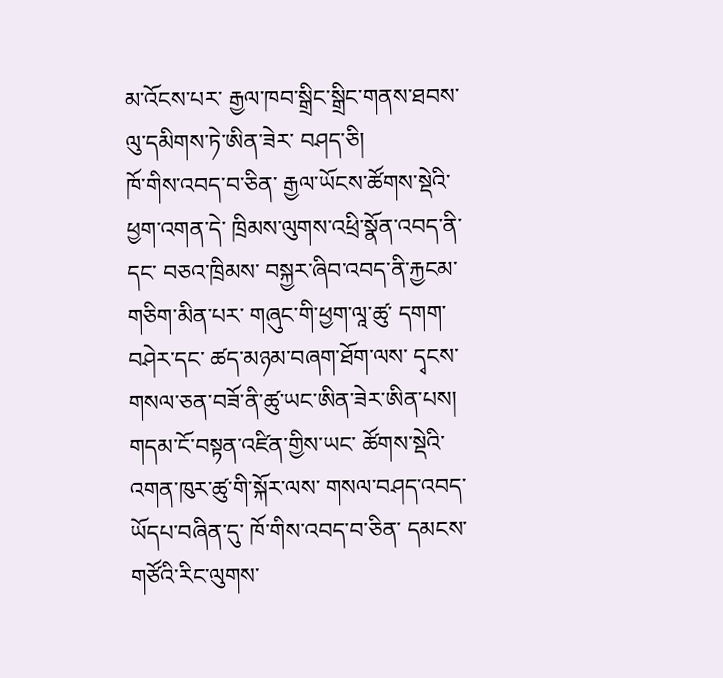མ་འོངས་པར་ རྒྱལ་ཁབ་སྒྲིང་སྒྲིང་གནས་ཐབས་ལུ་དམིགས་ཏེ་ཨིན་ཟེར་ བཤད་ཅི།
ཁོ་གིས་འབད་བ་ཅིན་ རྒྱལ་ཡོངས་ཚོགས་སྡེའི་ ཕྱག་འགན་དེ་ ཁྲིམས་ལུགས་འཕྲི་སྣོན་འབད་ནི་དང་ བཅའ་ཁྲིམས་ བསྐྱར་ཞིབ་འབད་ནི་རྐྱངམ་གཅིག་མིན་པར་ གཞུང་གི་ཕྱག་ལཱ་ཚུ་ དགག་བཤེར་དང་ ཚད་མཉམ་བཞག་ཐོག་ལས་ དྭངས་གསལ་ཅན་བཟོ་ནི་ཚུ་ཡང་ཨིན་ཟེར་ཨིན་པས།
གདམ་ངོ་བསྟན་འཛིན་གྱིས་ཡང་ ཚོགས་སྡེའི་འགན་ཁུར་ཚུ་གི་སྐོར་ལས་ གསལ་བཤད་འབད་ཡོདཔ་བཞིན་དུ་ ཁོ་གིས་འབད་བ་ཅིན་ དམངས་གཙོའི་རིང་ལུགས་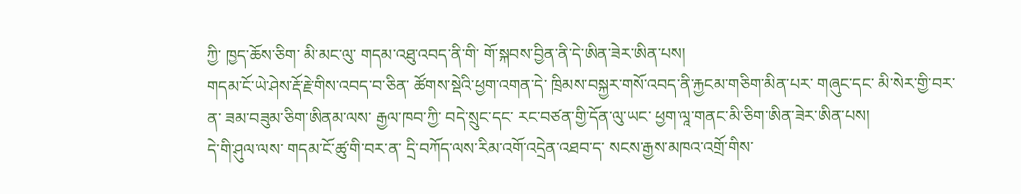ཀྱི་ ཁྱད་ཆོས་ཅིག་ མི་མང་ལུ་ གདམ་འཐུ་འབད་ནི་གི་ གོ་སྐབས་བྱིན་ནི་དེ་ཨིན་ཟེར་ཨིན་པས།
གདམ་ངོ་ཡེ་ཤེས་རྡོ་རྗེ་གིས་འབད་བ་ཅིན་ ཚོགས་སྡེའི་ཕྱག་འགན་དེ་ ཁྲིམས་བསྐྱར་གསོ་འབད་ནི་རྐྱངམ་གཅིག་མིན་པར་ གཞུང་དང་ མི་སེར་གྱི་བར་ན་ ཟམ་བཟུམ་ཅིག་ཨིནམ་ལས་ རྒྱལ་ཁབ་ཀྱི་ བདེ་སྲུང་དང་ རང་བཙན་གྱི་དོན་ལུ་ཡང་ ཕྱག་ལཱ་གནང་མི་ཅིག་ཨིན་ཟེར་ཨིན་པས།
དེ་གི་ཤུལ་ལས་ གདམ་ངོ་ཚུ་གི་བར་ན་ དྲི་བཀོད་ལས་རིམ་འགོ་འདྲེན་འཐབ་ད་ སངས་རྒྱས་མཁའ་འགྲོ་གིས་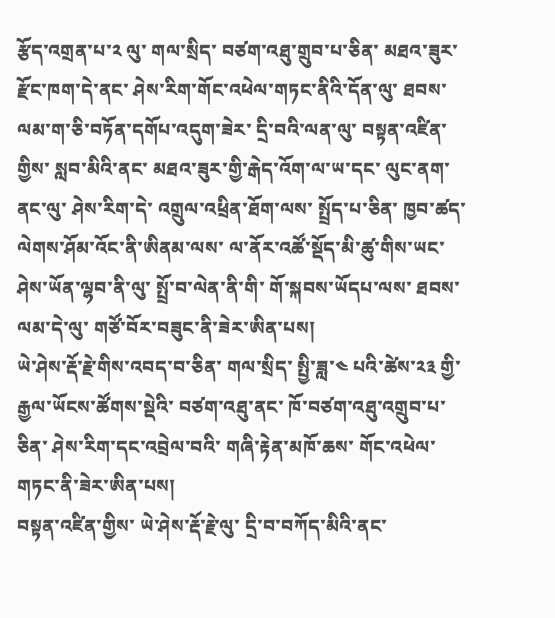རྩོད་འགྲན་པ་༢ ལུ་ གལ་སྲིད་ བཙག་འཐུ་གྲུབ་པ་ཅིན་ མཐའ་ཟུར་རྫོང་ཁག་དེ་ནང་ ཤེས་རིག་གོང་འཕེལ་གཏང་ནིའི་དོན་ལུ་ ཐབས་ལམ་ག་ཅི་བཏོན་དགོཔ་འདུག་ཟེར་ དྲི་བའི་ལན་ལུ་ བསྟན་འཛིན་གྱིས་ སླབ་མིའི་ནང་ མཐའ་ཟུར་གྱི་རྒེད་འོག་ལ་ཡ་དང་ ལུང་ནག་ནང་ལུ་ ཤེས་རིག་དེ་ འགྲུལ་འཕྲིན་ཐོག་ལས་ སྤྲོད་པ་ཅིན་ ཁྱབ་ཚད་ལེགས་ཤོམ་འོང་ནི་ཨིནམ་ལས་ ལ་ནོར་འཚོ་སྡོད་མི་ཚུ་གིས་ཡང་ ཤེས་ཡོན་ལྷབ་ནི་ལུ་ སྤྲོ་བ་ལེན་ནི་གི་ གོ་སྐབས་ཡོདཔ་ལས་ ཐབས་ལམ་དེ་ལུ་ གཙོ་བོར་བཟུང་ནི་ཟེར་ཨིན་པས།
ཡེ་ཤེས་རྡོ་རྗེ་གིས་འབད་བ་ཅིན་ གལ་སྲིད་ སྤྱི་ཟླ་༤ པའི་ཚེས་༢༣ གྱི་ རྒྱལ་ཡོངས་ཚོགས་སྡེའི་ བཙག་འཐུ་ནང་ ཁོ་བཙག་འཐུ་འགྲུབ་པ་ཅིན་ ཤེས་རིག་དང་འབྲེལ་བའི་ གཞི་རྟེན་མཁོ་ཆས་ གོང་འཕེལ་གཏང་ནི་ཟེར་ཨིན་པས།
བསྟན་འཛིན་གྱིས་ ཡེ་ཤེས་རྡོ་རྗེ་ལུ་ དྲི་བ་བཀོད་མིའི་ནང་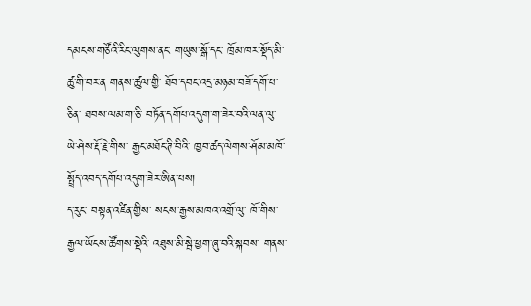དམངས་གཙོའི་རིང་ལུགས་ནང་ གཡུས་སྒོ་དང་ ཁྲོམ་ཁར་སྡོད་མི་ཚུ་གི་བར་ན གནས་ཚུལ་གྱི་ ཐོབ་དབང་འདྲ་མཉམ་བཟོ་དགོ་པ་ཅིན་ ཐབས་ལམ་ག་ཅི་ བཏོན་དགོཔ་འདུག་ག་ཟེར་བའི་ལན་ལུ་ ཡེ་ཤེས་རྡོ་རྗེ་གིས་ རྒྱང་མཐོང་ཊི་བིའི་ ཁྱབ་ཚད་ལེགས་ཤོམ་མཁོ་སྤྲོད་འབད་དགོཔ་འདུག་ཟེར་ཨིན་པས།
ད་རུང་ བསྟན་འཛིན་གྱིས་ སངས་རྒྱས་མཁའ་འགྲོ་ལུ་ ཁོ་གིས་ རྒྱལ་ཡོངས་ཚོགས་སྡེའི་ འཐུས་མི་སྦེ་ཕྱག་ཞུ་བའི་སྐབས་ གནས་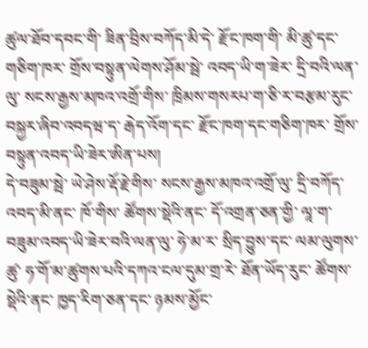ཚུལ་ཐོབ་དབང་གི་ ཟིན་བྲིས་བཀོད་མི་དེ་ རྫོང་ཁག་གི་ མི་ཚུ་དང་གཅིག་ཁར་ གྲོས་བསྟུན་ལེགས་ཤོམ་སྦེ་ འབད་ཡི་ག་ཟེར་ དྲི་བའི་ལན་ལུ་ སངས་རྒྱས་མཁའ་འགྲོ་གིས་ ཁྲིམས་གསརཔ་ག་ཅི་ར་བརྩམ་རུང་ བསྐྱར་ཞིབ་འབདཝ་ད་ རྒེད་འོག་དང་ རྫོང་ཁག་དང་གཅིག་ཁར་ གྲོས་བསྟུན་འབད་ཡི་ཟེར་ཨིན་པས།
དེ་བཟུམ་སྦེ་ ཡེ་ཤེས་རྡོ་རྗེ་གིས་ སངས་རྒྱས་མཁའ་འགྲོ་ལུ་ དྲི་བཀོད་འབད་མི་ནང་ ཁོ་གིས་ ཚོགས་སྡེའི་ནང་ དོ་འགྲན་ཅན་གྱི་ ལཱ་ག་བཟུམ་འབད་ཡི་ཟེར་བའི་ལན་ལུ་ ཧེ་མ་ར་ སྲིད་བྱུས་དང་ ལམ་ལུགས་ཚུ་ ཧ་གོ་མ་ཚུགས་པའི་དཀའ་ངལ་དུམ་གྲ་རེ་ ཐོན་ཡོད་རུང་ ཚོགས་སྡེའི་ནང་ ཁྱད་རིག་ཅན་དང་ ཉམས་མྱོང་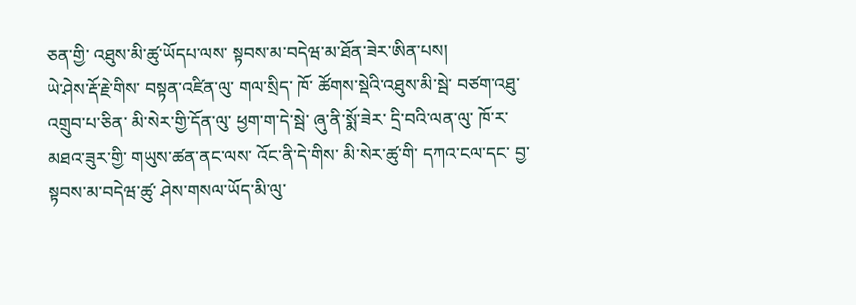ཅན་གྱི་ འཐུས་མི་ཚུ་ཡོདཔ་ལས་ སྟབས་མ་བདེཝ་མ་ཐོན་ཟེར་ཨིན་པས།
ཡེ་ཤེས་རྡོ་རྗེ་གིས་ བསྟན་འཛིན་ལུ་ གལ་སྲིད་ ཁོ་ ཚོགས་སྡེའི་འཐུས་མི་སྦེ་ བཙག་འཐུ་འགྲུབ་པ་ཅིན་ མི་སེར་གྱི་དོན་ལུ་ ཕྱག་ག་དེ་སྦེ་ ཞུ་ནི་སྨོ་ཟེར་ དྲི་བའི་ལན་ལུ་ ཁོ་ར་ མཐའ་ཟུར་གྱི་ གཡུས་ཚན་ནང་ལས་ འོང་ནི་དེ་གིས་ མི་སེར་ཚུ་གི་ དཀའ་ངལ་དང་ བྱ་སྟབས་མ་བདེཝ་ཚུ་ ཤེས་གསལ་ཡོད་མི་ལུ་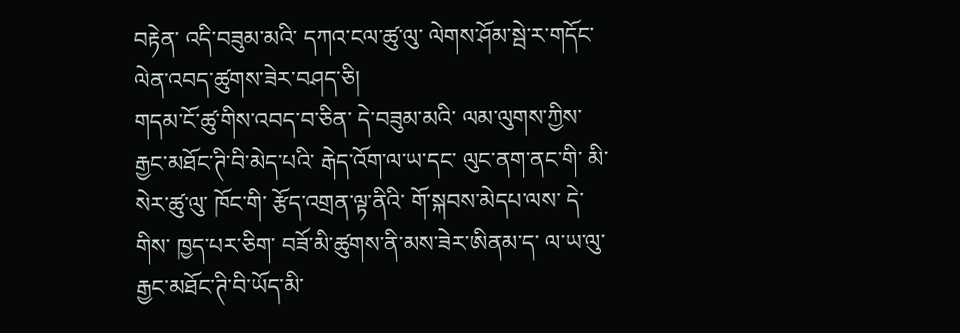བརྟེན་ འདི་བཟུམ་མའི་ དཀའ་ངལ་ཚུ་ལུ་ ལེགས་ཤོམ་སྦེ་ར་གདོང་ལེན་འབད་ཚུགས་ཟེར་བཤད་ཅི།
གདམ་ངོ་ཚུ་གིས་འབད་བ་ཅིན་ དེ་བཟུམ་མའི་ ལམ་ལུགས་ཀྱིས་ རྒྱང་མཐོང་ཊི་བི་མེད་པའི་ རྒེད་འོག་ལ་ཡ་དང་ ལུང་ནག་ནང་གི་ མི་སེར་ཚུ་ལུ་ ཁོང་གི་ རྩོད་འགྲན་ལྟ་ནིའི་ གོ་སྐབས་མེདཔ་ལས་ དེ་གིས་ ཁྱད་པར་ཅིག་ བཟོ་མི་ཚུགས་ནི་མས་ཟེར་ཨིནམ་ད་ ལ་ཡ་ལུ་ རྒྱང་མཐོང་ཊི་བི་ཡོད་མི་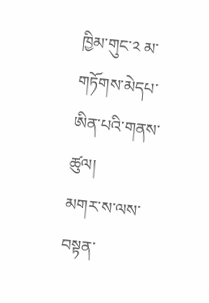ཁྱིམ་གུང་༢ མ་གཏོགས་མེདཔ་ཨིན་པའི་གནས་ཚུལ།
མགར་ས་ལས་ བསྟན་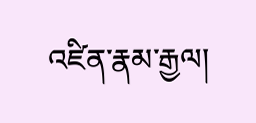འཛིན་རྣམ་རྒྱལ།